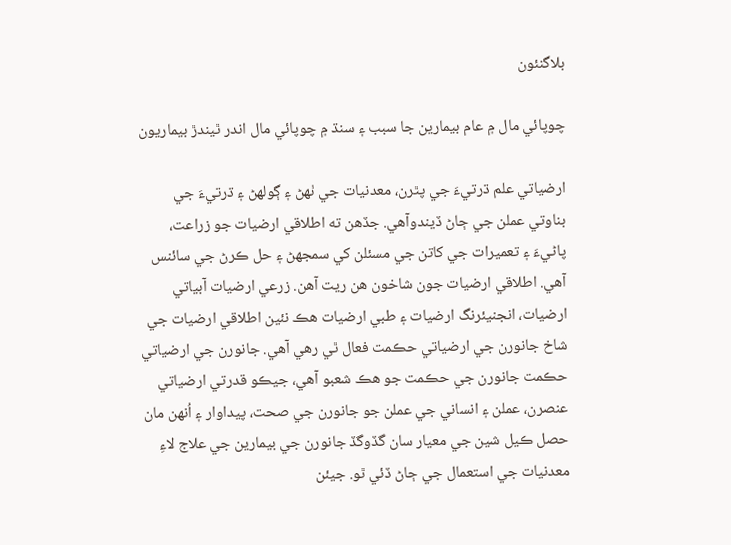بلاگنئون

چوپائي مال ۾ عام بيمارين جا سبب ۽ سنڌ ۾ چوپائي مال اندر ٿيندڙ بيماريون

ارضياتي علم ڌرتيءَ جي پٿرن، معدنيات جي ٺھڻ ۽ ڳولهڻ ۽ ڌرتيءَ جي بناوتي عملن جي ڄاڻ ڏيندوآھي. جڏھن ته اطلاقي ارضيات جو زراعت، پاڻيءَ ۽ تعميرات جي کاتن جي مسئلن کي سمجھڻ ۽ حل ڪرڻ جي سائنس آھي. اطلاقي ارضيات جون شاخون ھن ريت آھن. زرعي ارضيات آبياتي ارضيات، انجنيئرنگ ارضيات ۽ طبي ارضيات ھڪ نئين اطلاقي ارضيات جي شاخ جانورن جي ارضياتي حڪمت فعال ٿي رھي آھي. جانورن جي ارضياتي حڪمت جانورن جي حڪمت جو ھڪ شعبو آھي، جيڪو قدرتي ارضياتي عنصرن، عملن ۽ انساني جي عملن جو جانورن جي صحت، پيداوار ۽ اُنھن مان حصل ڪيل شين جي معيار سان گڏوگڏ جانورن جي بيمارين جي علاج لاءِ معدنيات جي استعمال جي ڄاڻ ڏئي ٿو. جيئن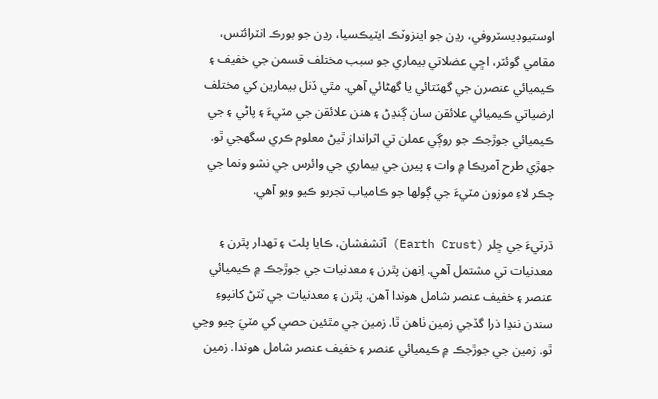اوستيوڊيسٽروفي، رڍن جو اينزوٽڪ ايٽيڪسيا، رڍن جو بورڪ انٽرائٽس، مقامي گوئٽر، اڇي عضلاتي بيماري جو سبب مختلف قسمن جي خفيف ۽ ڪيميائي عنصرن جي گهٽتائي يا گھڻائي آھي. مٿي ڏنل بيمارين کي مختلف ارضياتي ڪيميائي علائقن سان ڳنڍڻ ۽ ھنن علائقن جي مٽيءَ ۽ پاڻي ۽ جي ڪيميائي جوڙجڪ جو روڳي عملن تي اثرانداز ٿيڻ معلوم ڪري سگھجي ٿو. جھڙي طرح آمريڪا ۾ وات ۽ پيرن جي بيماري جي وائرس جي نشو ونما جي چڪر لاءِ موزون مٽيءَ جي ڳولها جو ڪامياب تجربو ڪيو ويو آھي.

ڌرتيءَ جي ڇلر (Earth Crust) آتشفشان، ڪايا پلٽ ۽ تھدار پٿرن ۽ معدنيات تي مشتمل آھي. اِنھن پٿرن ۽ معدنيات جي جوڙجڪ ۾ ڪيميائي عنصر ۽ خفيف عنصر شامل ھوندا آھن. پٿرن ۽ معدنيات جي ٽٽڻ کانپوءِ سندن ننڍا ذرا گڏجي زمين ٺاھن ٿا. زمين جي مٿئين حصي کي مٽيَ چيو وڃي ٿو. زمين جي جوڙجڪ ۾ ڪيميائي عنصر ۽ خفيف عنصر شامل ھوندا. زمين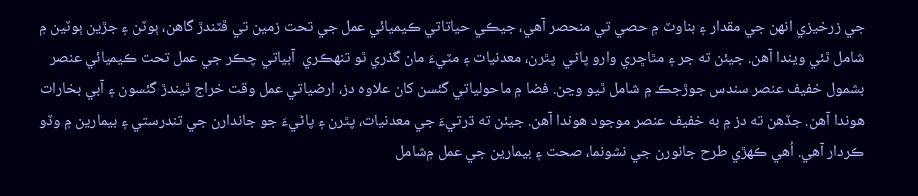جي زرخيزي انھن جي مقدار ۽ بناوٽ ۾ حصي تي منحصر آهي، جيڪي حياتاتي ڪيميائي عمل جي تحت زمين تي ڦٽندڙ گاھن، ٻوٽن ۽ جڙين ٻوٽين ۾ شامل ٿئي ويندا آھن. جيئن ته جر ۽ مٿاڇري وارو پاڻي  پٿرن، معدنيات ۽ مٽيءَ مان گذري ٿو تنھڪري  آبياتي چڪر جي عمل تحت ڪيميائي عنصر بشمول خفيف عنصر سندس جوڙجڪ ۾ شامل ٿيو وڃن. فضا ۾ ماحولياتي گئسن کان علاوہ دز، ارضياتي عمل وقت خراج ٿيندڙ گئسون ۽ آبي بخارات ھوندا آھن. جڏھن ته دز ۾ به خفيف عنصر موجود ھوندا آھن. جيئن ته ڌرتيءَ جي معدنيات، پٿرن ۽ پاڻيءَ جو جاندارن جي تندرستي ۽ بيمارين ۾ وڏو ڪردار آھي. اُھي ڪھڙي طرح جانورن جي نشونما، صحت ۽ بيمارين جي عمل ۾شامل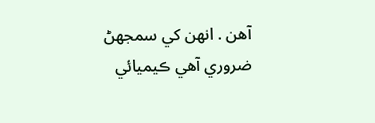آھن . انھن کي سمجھڻ ضروري آھي ڪيميائي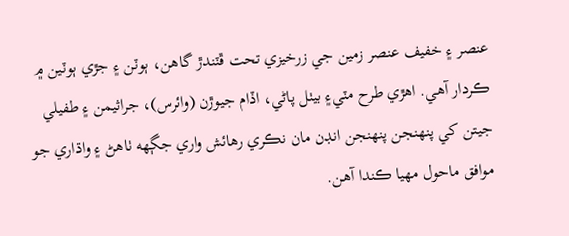عنصر ۽ خفيف عنصر زمين جي زرخيزي تحت ڦٽندڙ گاھن، ٻوٽن ۽ جڙي ٻوٽين ۾ ڪردار آھي. اھڙي طرح مٽي۽ بيٺل پاڻي، اڏام جيوڙن (وائرس)، جراثيمن ۽ طفيلي جيتن کي پنھنجن پنھنجن انڊن مان نڪري رهائش واري جڳھه ٺاهڻ ۽ واڌاري جو موافق ماحول مھيا ڪندا آهن.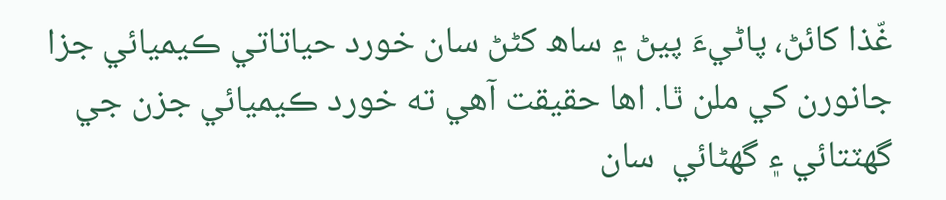غّذا کائڻ، پاڻيءَ پيڻ ۽ ساھ کڻڻ سان خورد حياتاتي ڪيميائي جزا جانورن کي ملن ٿا. اھا حقيقت آھي ته خورد ڪيميائي جزن جي گھٽتائي ۽ گھڻائي  سان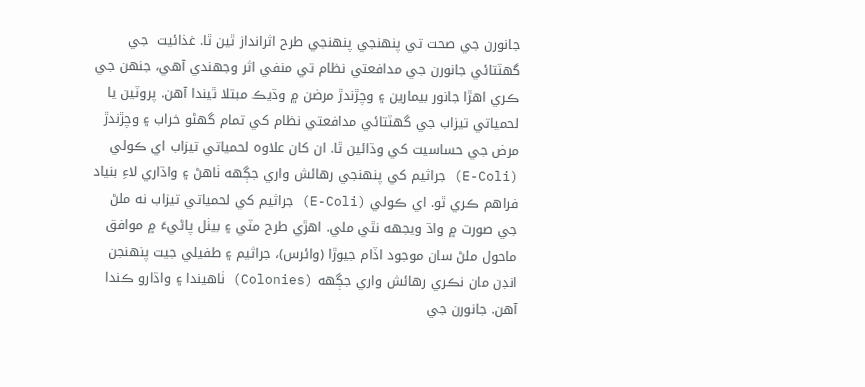جانورن جي صحت تي پنھنجي پنھنجي طرح اثرانداز ٿين ٿا. غذائيت  جي گھٽتائي جانورن جي مدافعتي نظام تي منفي اثر وجهندي آهي، جنهن جي ڪري اهڙا جانور بيمارين ۽ وچڙندڙ مرضن ۾ وڌيڪ مبتلا ٿيندا آهن. پروٽين يا لحمياتي تيزاب جي گهٽتائي مدافعتي نظام کي تمام گهڻو خراب ۽ وچڙندڙ مرض جي حساسيت کي وڌائين ٿا. ان کان علاوہ لحمياتي تيزاب اي ڪولي (E-Coli) جراثيم کي پنهنجي رهائش واري جڳھه ٺاهڻ ۽ واڌاري لاءِ بنياد فراهم ڪري ٿو. اي ڪولي (E-Coli) جراثيم کي لحمياتي تيزاب نه ملڻ جي صورت ۾ واڌ ويجهه نٿي ملي. اھڙي طرح مٽي ۽ بيٺل پاڻيءَ ۾ موافق ماحول ملڻ سان موجود اڏام جيوڙا (وائرس)، جراثيم ۽ طفيلي جيت پنهنجن انڊن مان نڪري رهائش واري جڳھه (Colonies) ٺاھيندا ۽ واڌارو ڪندا  آهن. جانورن جي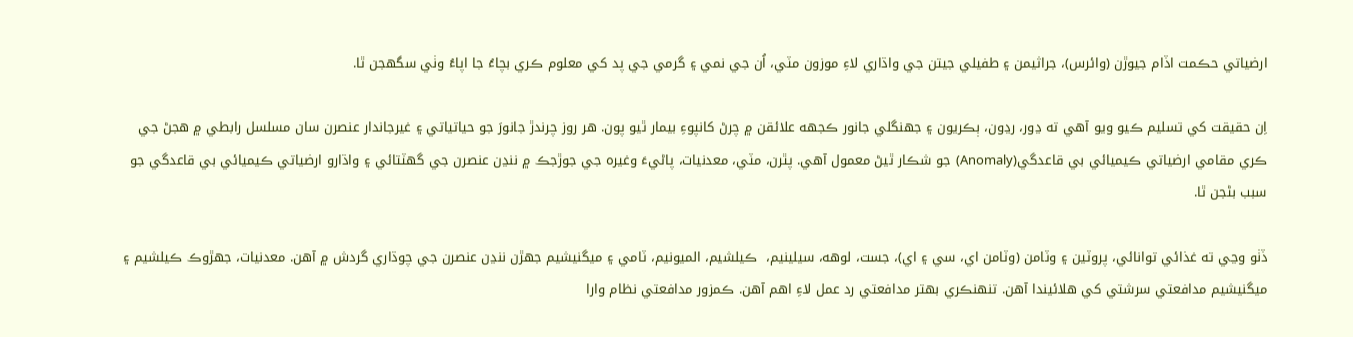ارضياتي حڪمت اڏام جيوڙن (وائرس)، جراثيمن ۽ طفيلي جيتن جي واڌاري لاءِ موزون مٽي، اُن جي نمي ۽ گرمي جي پد کي معلوم ڪري بچاءُ جا اپاءُ وٺي سگھجن ٿا.

اِن حقيقت کي تسليم ڪيو ويو آھي ته ڍور، رڍون، ٻڪريون ۽ جھنگلي جانور ڪجھه علائقن ۾ چرڻ کانپوءِ بيمار ٿيو پون. ھر روز چرندڙ جانورَ جو حياتياتي ۽ غيرجاندار عنصرن سان مسلسل رابطي ۾ ھجڻ جي ڪري مقامي ارضياتي ڪيميائي بي قاعدگي(Anomaly)  جو شڪار ٿيڻ معمول آھي. پٿرن، مٽي، معدنيات، پاڻيءَ وغيرہ جي جوڙجڪ ۾ ننڍن عنصرن جي گھٽتائي ۽ واڌارو ارضياتي ڪيميائي بي قاعدگي جو سبب بڻجن ٿا.

ڏٺو وڃي ته غذائي توانائي، پروٽين ۽ وٽامن (وٽامن اي، سي ۽ اي)، جست، لوهه، سيلينيم،  ڪيلشيم، الميونيم، ٽامي ۽ ميگنيشيم جهڙن ننڍن عنصرن جي چوڌاري گردش ۾ آھن. معدنيات، جهڙوڪ ڪيلشيم ۽ ميگنيشيم مدافعتي سرشتي کي هلائيندا آهن. تنهنڪري بهتر مدافعتي رد عمل لاءِ اهم آهن. ڪمزور مدافعتي نظام وارا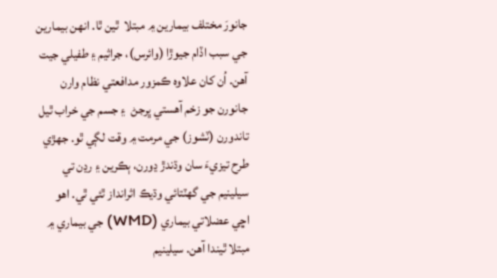جانورَ مختلف بيمارين ۾ مبتلا  ٿين ٿا. انھن بيمارين جي سبب اڏام جيوڙا (وائرس)، جراثيم ۽ طفيلي جيت آھن. اُن کان علاوہ ڪمزور مدافعتي نظام وارن جانورن جو زخم آھستي ڀرجڻ  ۽ جسم جي خراب ٿيل تاندورن (ٽشوز) جي مرمت ۾ وقت لڳي ٿو. جھڙي طرح تيزيءَ سان وڌندڙ ڍورن، ٻڪرين ۽ رڍن تي سيلينيم جي گھٽتائي وڌيڪ اثرانداز ٿئي ٿي. اھو اڇي عضلاتي بيماري (WMD) جي بيماري ۾ مبتلا ٿيندا آھن. سيلينيم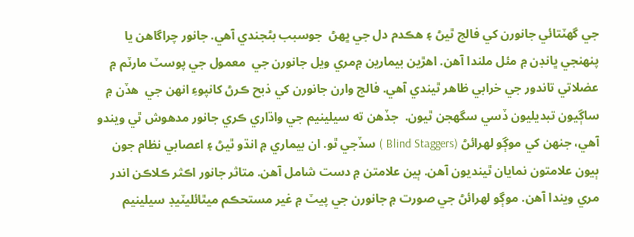جي گھٽتائي جانورن کي فالج ٿيڻ ۽ هڪدم دل جي ڀھڻ  جوسبب بڻجندي آهي. جانور چراگاهن يا پنھنجي ڀانڊن ۾ مئل ملندا آھن. اھڙين بيمارين ۾مري ويل جانورن جي  معمول جي پوسٽ مارٽم ۾ عضلاتي تاندور جي خرابي ظاھر ٿيندي آھي. فالج وارن جانورن کي ذبح ڪرڻ کانپوءِ انھن جي  هڏن ۾ ساڳيون تبديليون ڏسي سگهجن ٿيون.  جڏھن ته سيلينيم جي واڌاري ڪري جانور مدھوش ٿي ويندو آھي، جنھن کي موڳو لهرائڻ (Blind Staggers ) سڏجي ٿو. ان بيماري ۾ انڌو ٿيڻ ۽ اعصابي نظام جون ٻيون علامتون نمايان ٿينديون آهن. ٻين علامتن ۾ دست شامل آهن. متاثر جانور اڪثر ڪلاڪن اندر مري ويندا آهن. موڳو لهرائڻ جي صورت ۾ جانورن جي پيٽ ۾ غير مستحڪم ميٿائليٽيڊ سيلينيم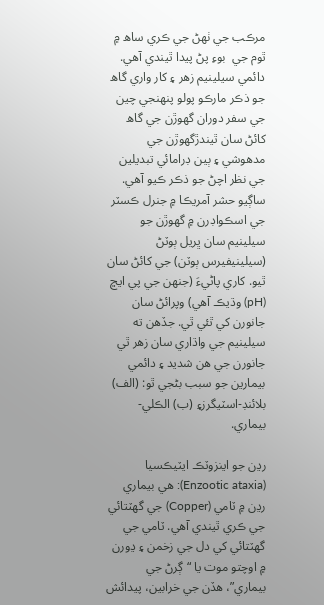مرڪب جي ٺهڻ جي ڪري ساھ ۾ ٿوم جي  بوءِ پڻ پيدا ٿيندي آهي. دائمي سيلينيم زهر ۽ کار واري گاھ جو ذڪر مارڪو پولو پنھنجي چين جي سفر دوران گھوڙن جي گاھ کائڻ سان ٿيندڙگھوڙن جي مدھوشي ۽ ٻين ڊرامائي تبديلين جي نظر اچڻ جو ذڪر ڪيو آھي. ساڳيو حشر آمريڪا ۾ جنرل ڪسٽر جي اسڪواڊرن ۾ گهوڙن جو سيلينيم سان ڀريل ٻوٽڻ (سيلينيفيرس ٻوٽن) جي کائڻ سان ٿيو. کاري پاڻيءَ (جنھن جي پي ايڇ (pH) وڌيڪ آھي) وپرائڻ سان جانورن کي ٿئي ٿي. جڏھن ته سيلينيم جي واڌاري سان زھر ٿي جانورن جي ھن شديد ۽ دائمي بيمارين جو سبب بڻجي ٿو: (الف) بلائنڊ-اسٽيگرز۽ (ب) الڪلي-بيماري.

رڍن جو اينزوٽڪ ايٽيڪسيا (Enzootic ataxia): ھي بيماري رڍن ۾ ٽامي (Copper) جي گهٽتائي جي ڪري ٿيندي آھي. ٽامي جي گهٽتائي کي دل جي زخمن ۽ ڍورن ۾ اوچتو موت يا “ڳرڻ جي بيماري”، هڏن جي خرابين، پيدائش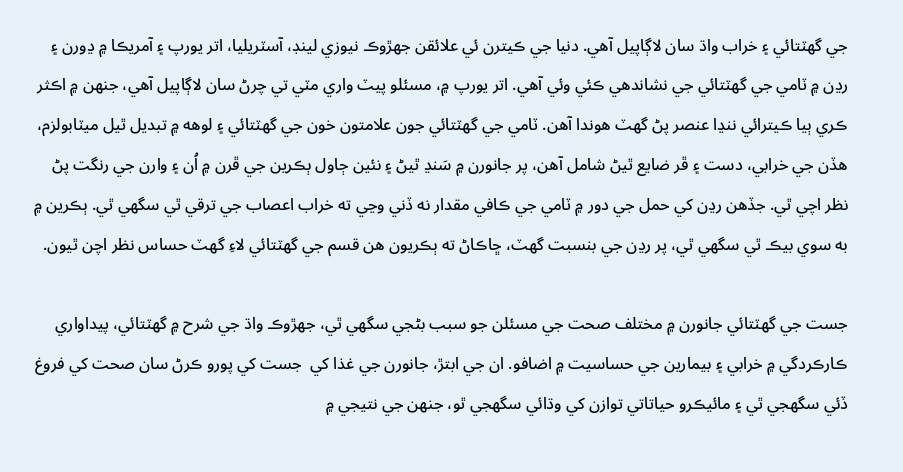جي گھٽتائي ۽ خراب واڌ سان لاڳاپيل آهي. دنيا جي ڪيترن ئي علائقن جهڙوڪ نيوزي لينڊ، آسٽريليا، اتر يورپ ۽ آمريڪا ۾ ڍورن ۽ رڍن ۾ ٽامي جي گهٽتائي جي نشاندھي ڪئي وئي آھي. اتر يورپ ۾، مسئلو پيٽ واري مٽي تي چرڻ سان لاڳاپيل آھي، جنهن ۾ اڪثر ڪري ٻيا ڪيترائي ننڍا عنصر پڻ گهٽ هوندا آهن. ٽامي جي گهٽتائي جون علامتون خون جي گهٽتائي ۽ لوهه ۾ تبديل ٿيل ميٽابولزم، هڏن جي خرابي، دست ۽ ڦر ضايع ٿيڻ شامل آهن، پر جانورن ۾ سَنڍ ٿيڻ ۽ نئين ڄاول ٻڪرين جي ڦرن ۾ اُن ۽ وارن جي رنگت پڻ نظر اچي ٿي. جڏهن رڍن کي حمل جي دور ۾ ٽامي جي ڪافي مقدار نه ڏني وڃي ته خراب اعصاب جي ترقي ٿي سگھي ٿي. ٻڪرين ۾ به سوي بيڪ ٿي سگهي ٿي، پر رڍن جي بنسبت گهٽ، ڇاڪاڻ ته ٻڪريون هن قسم جي گهٽتائي لاءِ گهٽ حساس نظر اچن ٿيون.

جست جي گهٽتائي جانورن ۾ مختلف صحت جي مسئلن جو سبب بڻجي سگهي ٿي، جهڙوڪ واڌ جي شرح ۾ گهٽتائي، پيداواري ڪارڪردگي ۾ خرابي ۽ بيمارين جي حساسيت ۾ اضافو. ان جي ابتڙ، جانورن جي غذا کي  جست کي پورو ڪرڻ سان صحت کي فروغ ڏئي سگهجي ٿي ۽ مائيڪرو حياتاتي توازن کي وڌائي سگھجي ٿو، جنهن جي نتيجي ۾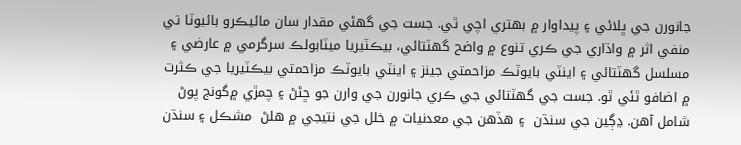جانورن جي ڀلائي ۽ پيداوار ۾ بهتري اچي ٿي. جست جي گهڻي مقدار سان مائيڪرو بائيوٽا تي منفي اثر ۾ واڌاري جي ڪري تنوع ۾ واضح گهٽتائي، بيڪٽيريا ميٽابولڪ سرگرمي ۾ عارضي ۽ مسلسل گهٽتائي ۽ اينٽي بايوٽڪ مزاحمتي جينز ۽ اينٽي بايوٽڪ مزاحمتي بيڪٽيريا جي ڪثرت ۾ اضافو ٿئي ٿو. جست جي گھٽتائي جي ڪري جانورن جي وارن جو ڇڻڻ ۽ چمڙي ۾گونج پوڻ شامل آھن. ڍڳين جي سنڌن  ۽ ھڏھن جي معدنيات ۾ خلل جي نتيجي ۾ ھلڻ  مشڪل ۽ سنڌن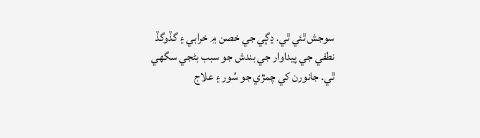سوجش ٿئي ٿي. ڍڳي جي خصن ۾ خرابي ۽ گڏوگڏ نطفي جي پيداوار جي بندش جو سبب بڻجي سگهي ٿي. جانورن کي چمڙي جو سُور ۽ علاج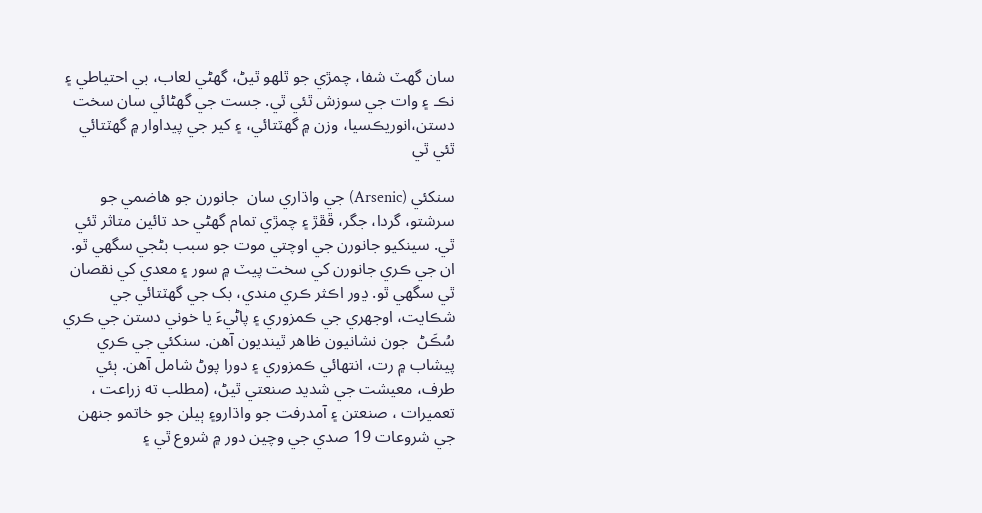سان گھٽ شفا، چمڙي جو ٿلهو ٿيڻ، گهڻي لعاب، بي احتياطي ۽ نڪ ۽ وات جي سوزش ٿئي ٿي. جست جي گھڻائي سان سخت دستن،انوريڪسيا، وزن ۾ گهٽتائي، ۽ کير جي پيداوار ۾ گهٽتائي ٿئي ٿي

سنکئي (Arsenic) جي واڌاري سان  جانورن جو هاضمي جو سرشتو، گردا، جگر، ڦڦڙ ۽ چمڙي تمام گهڻي حد تائين متاثر ٿئي ٿي. سينکيو جانورن جي اوچتي موت جو سبب بڻجي سگھي ٿو. ان جي ڪري جانورن کي سخت پيٽ ۾ سور ۽ معدي کي نقصان ٿي سگھي ٿو. ڍور اڪثر ڪري مندي، بک جي گهٽتائي جي شڪايت، اوجهري جي ڪمزوري ۽ پاڻيءَ يا خوني دستن جي ڪري سُڪَڻ  جون نشانيون ظاھر ٿينديون آھن. سنکئي جي ڪري پيشاب ۾ رت، انتھائي ڪمزوري ۽ دورا پوڻ شامل آھن. ٻئي طرف، معيشت جي شديد صنعتي ٿيڻ، (مطلب ته زراعت ، تعميرات ، صنعتن ۽ آمدرفت جو واڌارو۽ ٻيلن جو خاتمو جنھن جي شروعات 19 صدي جي وچين دور ۾ شروع ٿي ۽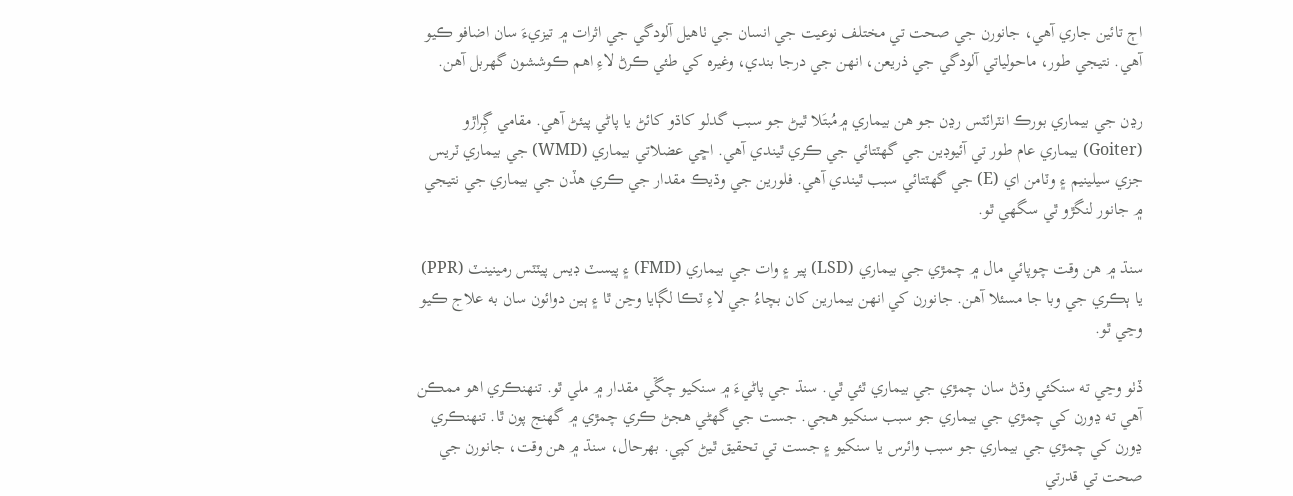اڄ تائين جاري آهي، جانورن جي صحت تي مختلف نوعيت جي انسان جي ٺاهيل آلودگي جي اثرات ۾ تيزيءَ سان اضافو ڪيو آهي. نتيجي طور، ماحولياتي آلودگي جي ذريعن، انهن جي درجا بندي، وغيرہ کي طئي ڪرڻ لاءِ اهم ڪوششون گهربل آهن.

رڍن جي بيماري بورڪ انٽرائٽس رڍن جو ھن بيماري ۾مُبتَلا ٿيڻ جو سبب گدلو کاڌو کائڻ يا پاڻي پيئڻ آھي. مقامي ڳِراڙو (Goiter) بيماري عام طور تي آئيوڊين جي گهٽتائي جي ڪري ٿيندي آھي. اڇي عضلاتي بيماري (WMD) جي بيماري ٽريس جزي سيلينيم ۽ وٽامن اي (E) جي گهٽتائي سبب ٿيندي آهي. فلورين جي وڌيڪ مقدار جي ڪري هڏن جي بيماري جي نتيجي ۾ جانور لنگڙو ٿي سگهي ٿو.

سنڌ ۾ ھن وقت چوپائي مال ۾ چمڙي جي بيماري (LSD) پير ۽ وات جي بيماري (FMD) ۽ پيسٽ ڊيس پيٽٽس رمينينٽ (PPR) يا ٻڪري جي وبا جا مسئلا آھن. جانورن کي انھن بيمارين کان بچاءُ جي لاءِ ٽڪا لڳايا وڃن ٿا ۽ ٻين دوائون سان به علاج ڪيو وڃي ٿو.

ڏٺو وڃي ته سنکئي وڌڻ سان چمڙي جي بيماري ٿئي ٿي. سنڌ جي پاڻيءَ ۾ سنکيو چڱي مقدار ۾ ملي ٿو. تنھنڪري اھو ممڪن آھي ته ڍورن کي چمڙي جي بيماري جو سبب سنکيو ھجي. جست جي گھڻي ھجڻ ڪري چمڙي ۾ گهنج پون ٿا. تنھنڪري ڍورن کي چمڙي جي بيماري جو سبب وائرس يا سنکيو ۽ جست تي تحقيق ٿيڻ کپي. بهرحال، سنڌ ۾ هن وقت، جانورن جي صحت تي قدرتي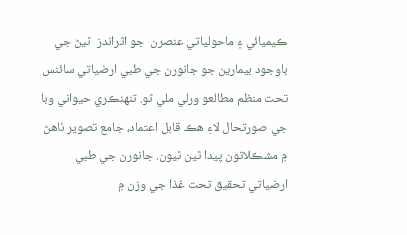ڪيميائي ۽ ماحولياتي عنصرن  جو اثراندز  ٿيڻ جي باوجود بيمارين جو جانورن جي طبي ارضياتي سائنس تحت منظم مطالعو ورلي ملي ٿو. تنھنڪري حيواني وبا جي صورتحال لاءِ هڪ قابل اعتماد، جامع تصوير ٺاهڻ ۾ مشڪلاتون پيدا ٿين ٿيون. جانورن جي طبي ارضياتي تحقيق تحت غذا جي وزن ۾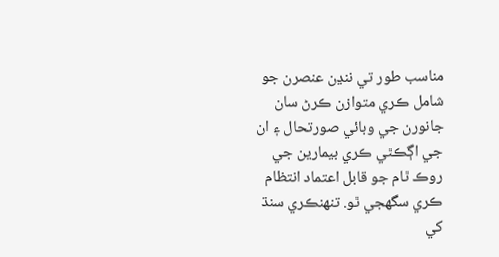مناسب طور تي ننڍن عنصرن جو شامل ڪري متوازن ڪرڻ سان جانورن جي وبائي صورتحال ۽ ان جي اڳڪٿي ڪري بيمارين جي روڪ ٿام جو قابل اعتماد انتظام ڪري سگھجي ٿو. تنھنڪري سنڌ کي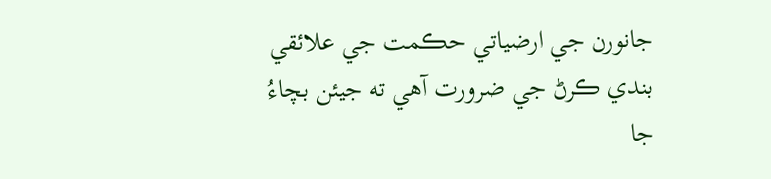جانورن جي ارضياتي حڪمت جي علائقي بندي ڪرڻ جي ضرورت آھي ته جيئن بچاءُ جا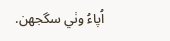اُپاءُ وٺي سگجھن.